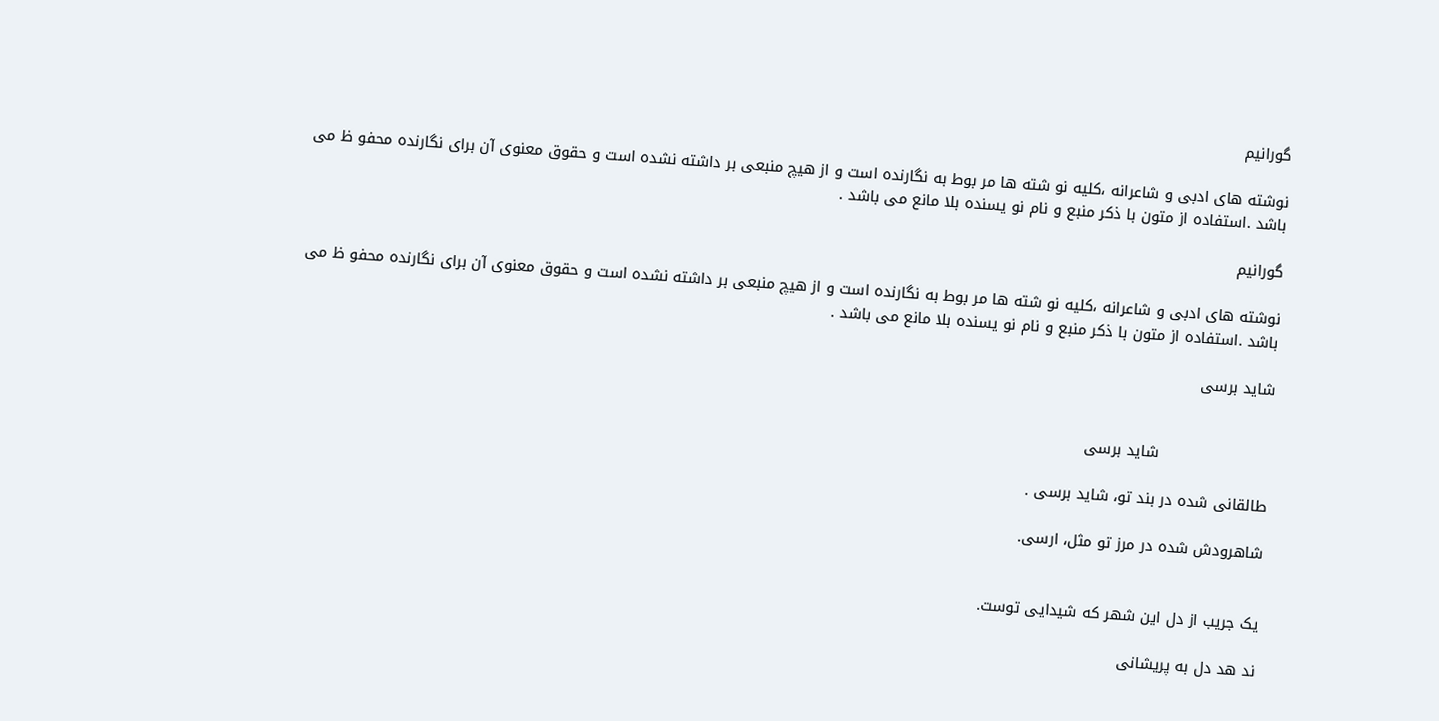گورانیم

نوشته های ادبی و شاعرانه ،کلیه نو شته ها مر بوط به نگارنده است و از هیچ منبعی بر داشته نشده است و حقوق معنوی آن برای نگارنده محفو ظ می باشد .استفاده از متون با ذکر منبع و نام نو یسنده بلا مانع می باشد .

گورانیم

نوشته های ادبی و شاعرانه ،کلیه نو شته ها مر بوط به نگارنده است و از هیچ منبعی بر داشته نشده است و حقوق معنوی آن برای نگارنده محفو ظ می باشد .استفاده از متون با ذکر منبع و نام نو یسنده بلا مانع می باشد .

شاید برسی


                      شاید برسی

طالقانی شده در بند تو، شاید برسی .

شاهرودش شده در مرز تو مثل، ارسی.


یک جریب از دل این شهر که شیدایی توست.

ند هد دل به پریشانی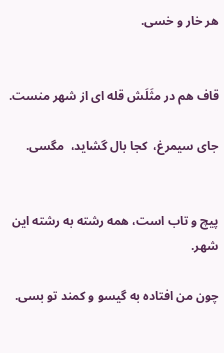هر خار و خسی.


قاف هم در مثَلَش قله ای از شهر منست.

جای سیمرغ،  کجا بال گشاید،  مگسی.


پیچ و تاب است، همه رشته به رشته این شهر.

چون من افتاده به گیسو و کمند تو بسی.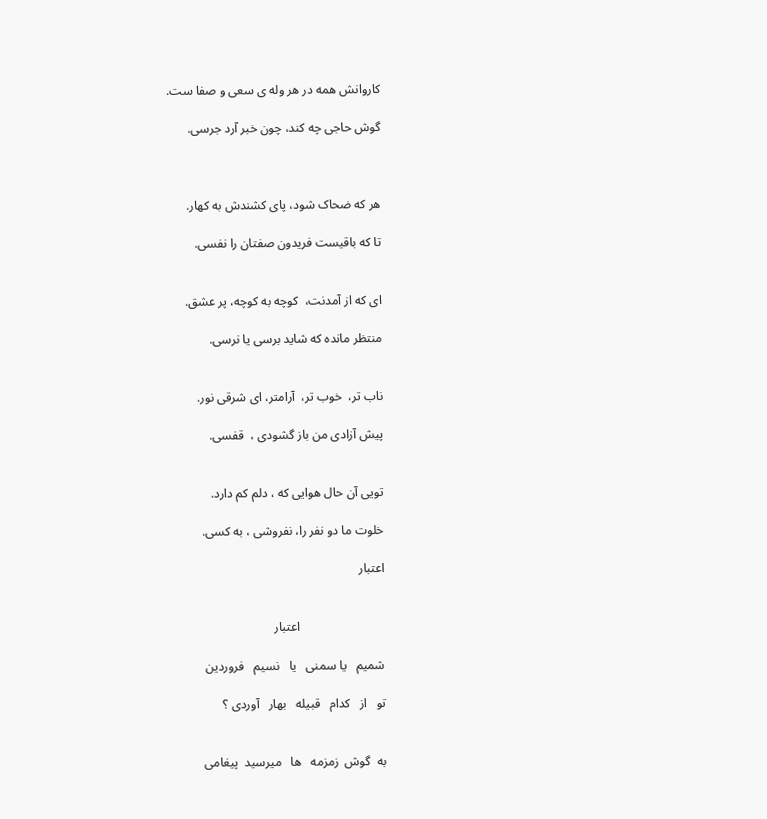کاروانش همه در هر وله ی سعی و صفا ست.

گوش حاجی چه کند، چون خبر آرد جرسی.



هر که ضحاک شود، پای کشندش به کهار.

تا که باقیست فریدون صفتان را نفسی.


ای که از آمدنت،  کوچه به کوچه، پر عشق.

منتظر مانده که شاید برسی یا نرسی.


ناب تر،  خوب تر،  آرامتر، ای شرقی نور.

پیش آزادی من باز گشودی ،  قفسی.


تویی آن حال هوایی که ، دلم کم دارد.

خلوت ما دو نفر را، نفروشی ، به کسی.

اعتبار


                           اعتبار

شمیم   یا سمنی   یا   نسیم   فروردین

تو   از   کدام   قبیله   بهار   آوردی ؟


به  گوش  زمزمه   ها   میرسید  پیغامی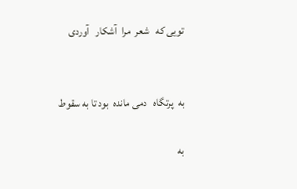تویی که   شعر  مرا  آشکار   آوردی


به  پرتگاه   دمی مانده  بود تا به سقوط

به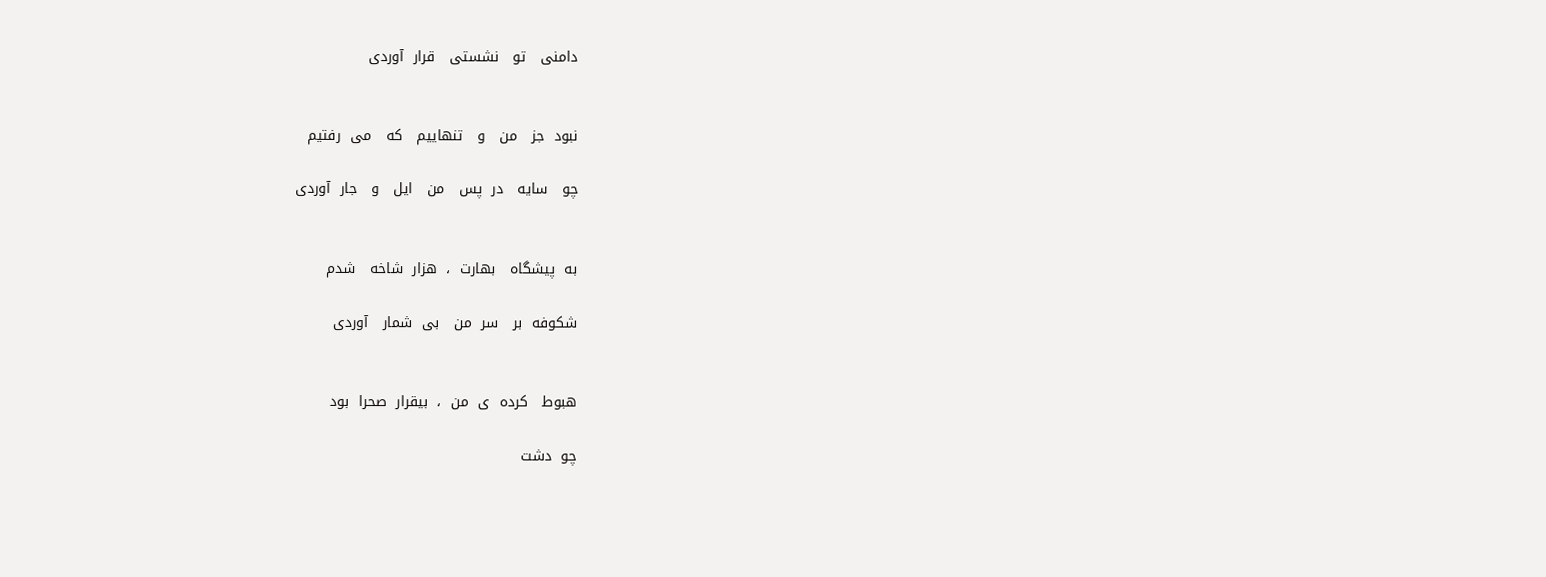دامنی   تو   نشستی   قرار  آوردی


نبود  جز   من   و   تنهاییم   که   می  رفتیم

چو   سایه   در  پس   من   ایل   و   جار  آوردی


به  پیشگاه   بهارت  ،  هزار  شاخه   شدم

شکوفه  بر   سر  من   بی  شمار   آوردی


هبوط   کرده  ی  من  ،  بیقرار  صحرا  بود

چو  دشت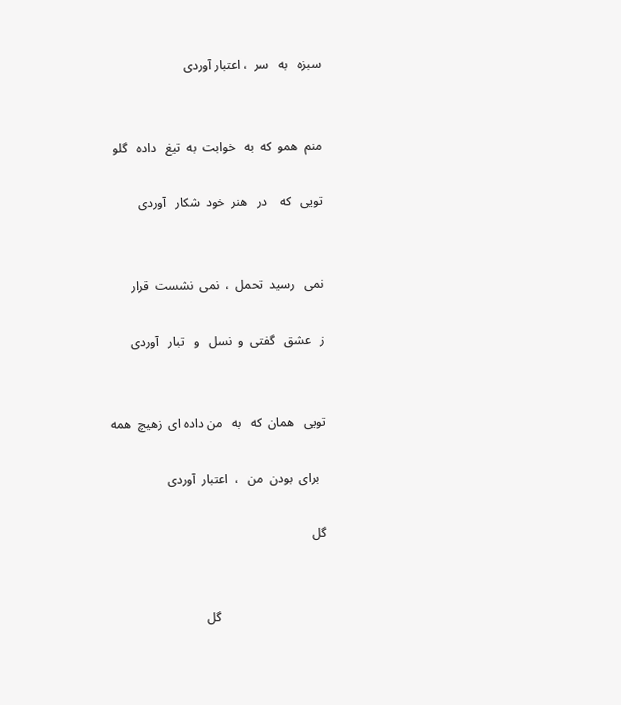سبزه   به   سر  ، اعتبار آوردی


منم  همو  که  به   خوابت  به  تیغ   داده   گلو

تویی   که    در   هنر  خود  شکار   آوردی


نمی   رسید  تحمل  ،  نمی  نشست  قرار

ز   عشق   گفتی  و  نسل   و   تبار   آوردی


تویی   همان  که   به   من داده ای  زهیچ  همه

  برای  بودن  من   ،  اعتبار  آوردی

گل


                                  گل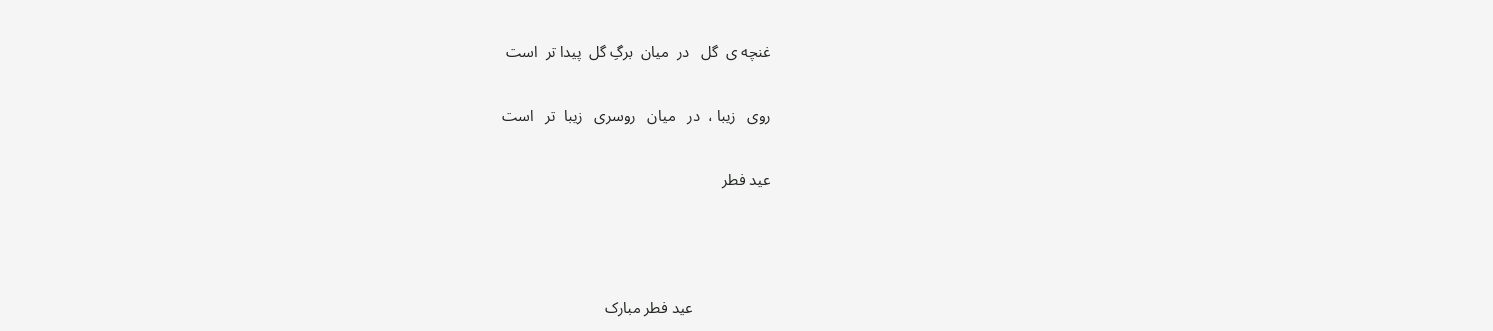غنچه ی  گل   در  میان  برگِ گل  پیدا تر  است

روی   زیبا ،  در   میان   روسری   زیبا  تر   است

عید فطر



                    عید فطر مبارک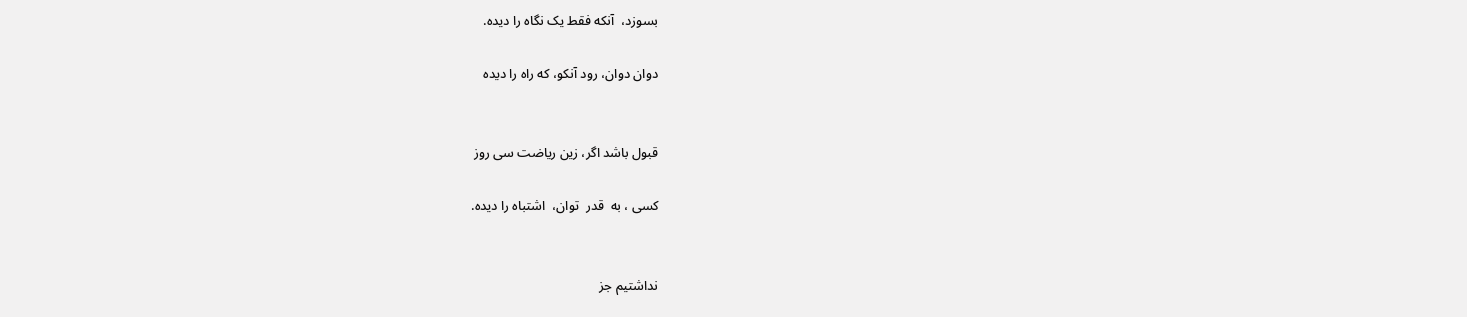بسوزد،  آنکه فقط یک نگاه را دیده.

دوان دوان، رود آنکو، که راه را دیده


قبول باشد اگر، زین ریاضت سی روز

کسی ، به  قدر  توان،  اشتباه را دیده.


نداشتیم جز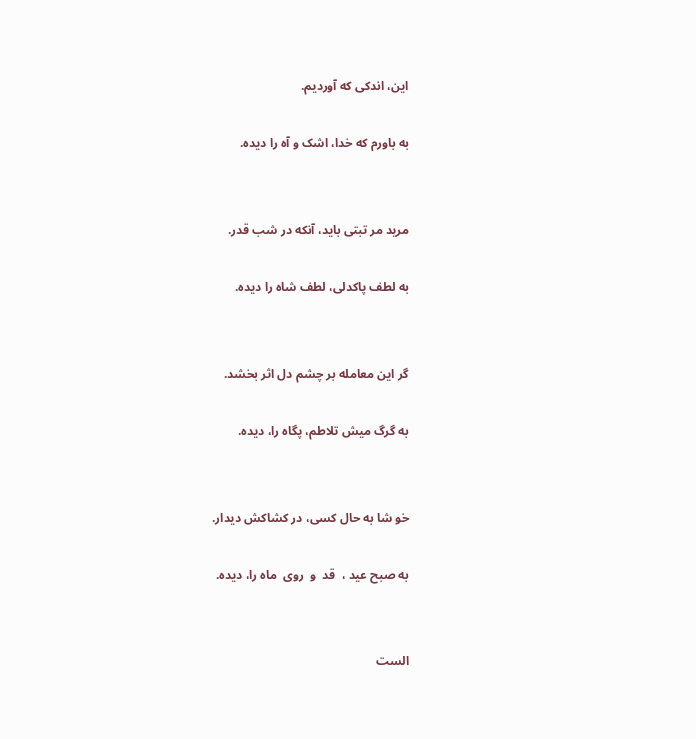این، اندکی که آوردیم.

به باورم که خدا، اشک و آه را دیده.


مرید مر تبتی باید، آنکه در شب قدر.

به لطف پاکدلی، لطف شاه را دیده.


گر این معامله بر چشم دل اثر بخشد.

به گرگ میش تلاطم، پگاه را، دیده.


خو شا به حال کسی، در کشاکش دیدار.

به صبح عید ،  قد  و  روی  ماه را، دیده.


الست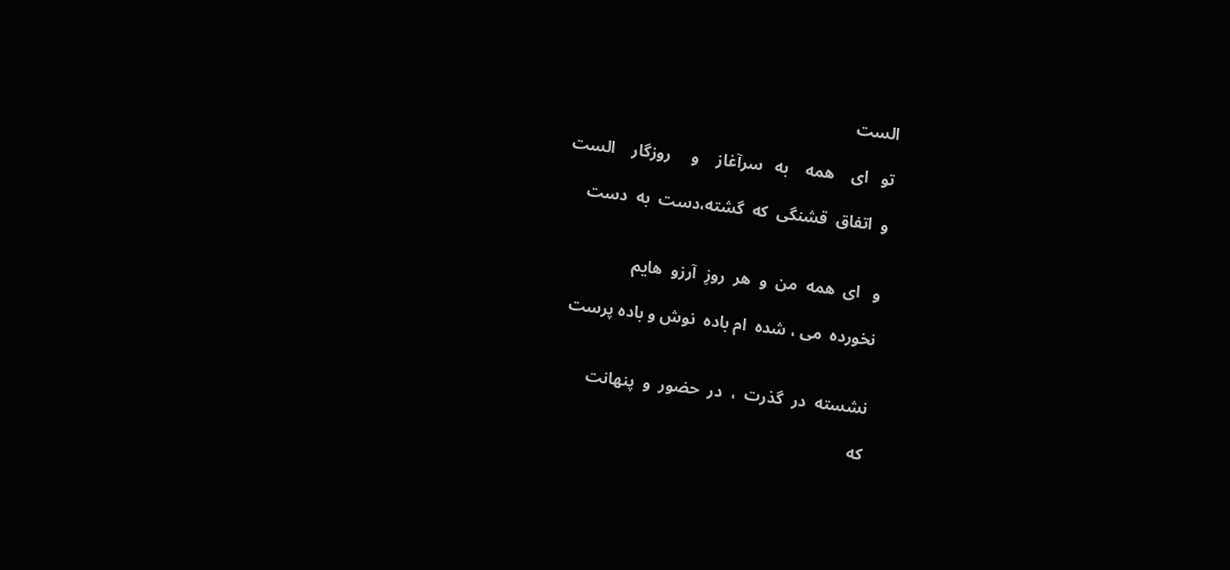الست

تو   ای    همه    به   سرآغاز    و     روزگار    الست

و  اتفاق  قشنگی  که  گشته،دست  به  دست


و   ای  همه  من  و  هر  روزِ  آرزو  هایم

نخورده  می ، شده  ام باده  نوش و باده پرست


نشسته  در  گذرت  ،  در  حضور  و  پنهانت

که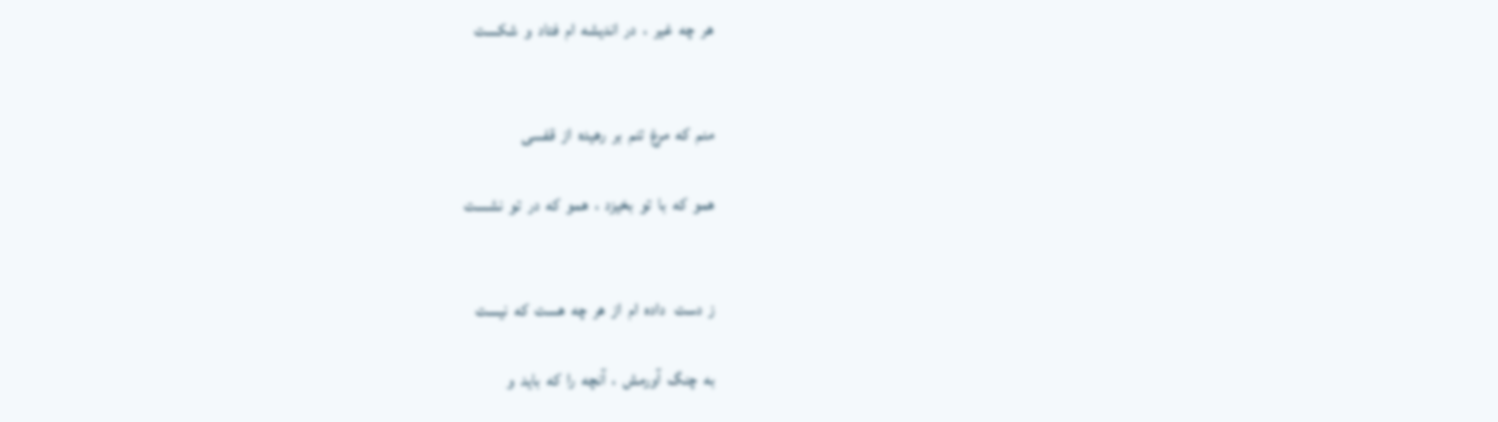هر  چه  غیر  ،  در  اندیشه  ام  فتاد  و  شکست


منم  که  مرغ  تنم  بر  رهیده  از  قفسی

همو  که  با  تو  بخیزد  ،  همو  که  در  تو  نشست


ز  دست   داده  ام  از  هر  چه  هست  که  نیست

به  چنگ  آورمش  ،  آنچه  را  که  باید  و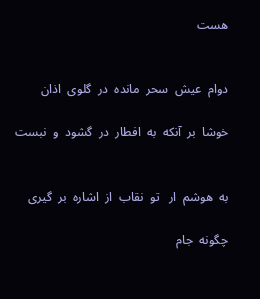هست


دوام  عیش  سحر  مانده  در  گلوی  اذان

خوشا  بر  آنکه  به  افطار  در  گشود  و  نبست


به  هوشم  ار   تو  نقاب  از  اشاره  بر  گیری

چگونه  جام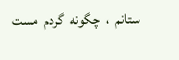ستانم  ،  چگونه  گردم  مست